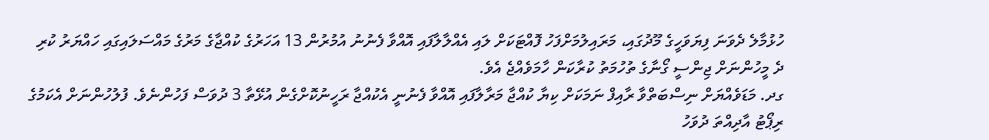ހުޅުމާލެ ދެވަނަ ފިޔަވަހީގެ މޫދުގައި، މަރައިލުމަށްފަހު ފޮއްޓަކަށް ލައި އެއްލާލާފައި އޮއްވާ ފެނުނު އުމުރުން 13 އަހަރުގެ ކުއްޖާގެ މަރުގެ މައްސަލައިގައި ހައްޔަރު ކުރި ދެ މީހުންނަށް ޖިންސީ ގޯނާގެ ތުހުމަތު ކުރާކަން ހާމަވެއްޖެ އެވެ.
ގދ. މަޑަވެއްޔަށް ނިސްބަތްވާ ރާއިފް ނަމަކަށް ކިޔާ ކުއްޖާ މަރާލާފައި އޮއްވާ ފެނުނީ އެކުއްޖާ ރަހީނުކޮށްގެން އުޅޭތާ 3 ދުވަސް ފަހުންނެވެ. ފުލުހުންނަށް އެކަމުގެ ރިޕޯޓު އާދިއްތަ ދުވަހު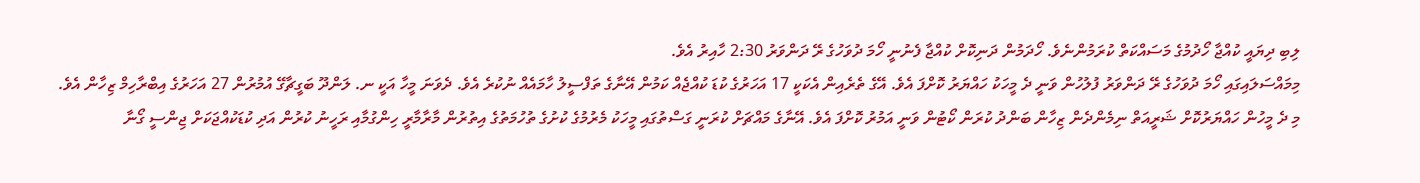ލިބި ދިޔައީ ކުއްޖާ ހޯދުމުގެ މަސައްކަތް ކުރަމުންނެވެ. ހޯދަމުން ދަނިކޮށް ކުއްޖާ ފެނުނީ ހޯމަ ދުވަހުގެ ރޭ ދަންވަރު 2:30 ހާއިރު އެވެ.
މިމައްސަލައިގައި ހޯމަ ދުވަހުގެ ރޭ ދަންވަރު ފުލުހުން ވަނީ ދެ މީހަކު ހައްޔަރު ކޮށްފަ އެވެ. އޭގެ ތެރެއިން އެކަކީ 17 އަހަރުގެ ކުޑަ ކުއްޖެއް ކަމުން އޭނާގެ ތަފްސީލު ހާމައެއް ނުކުރެ އެވެ. ދެވަނަ މީހާ އަކީ ނ. ލަންދޫ ބަގީޗާގޭ އުމުރުން 27 އަހަރުގެ އިބްރާހިމް ޒިހާން އެވެ.
މި ދެ މީހުން ހައްޔަރުކޮށް ޝަރީއަތް ނިމެންދެން ޒިހާން ބަންދު ކުރަން ކޯޓުން ވަނީ އަމުރު ކޮށްފަ އެވެ. އޭނާގެ މައްޗަށް ކުރަނީ ގަސްތުގައި މީހަކު މެރުމުގެ ކުށުގެ ތުހުމަތުގެ އިތުރުން މާރާމާރީ ހިންގުމާއި ރަހީނު ކުރުން އަދި ކުޑަކުއްޖަކަށް ޖިންސީ ގޯނާ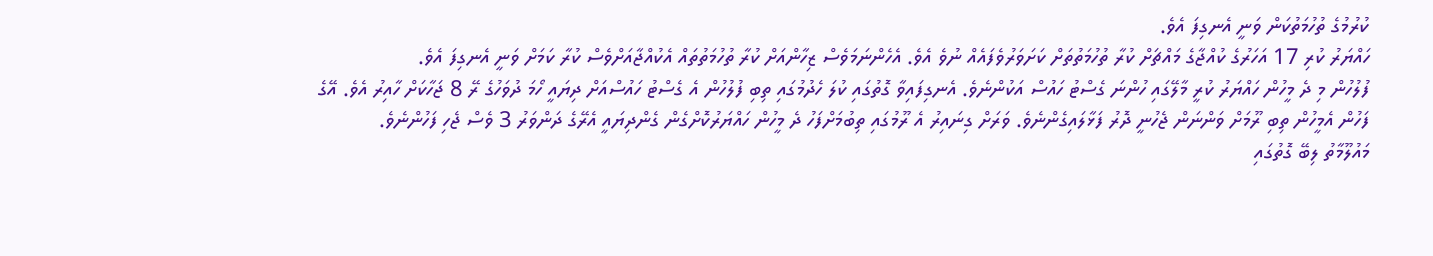ކުރުމުގެ ތުހުމަތުކަން ވަނީ އެނގިފަ އެވެ.
ހައްޔަރު ކުރި 17 އަހަރުގެ ކުއްޖާގެ މައްޗަށް ކުރާ ތުހުމަތުތަށް ކަށަވަރުވެފައެއް ނުވެ އެވެ. އެހެންނަމަވެސް ޒިހާންއަށް ކުރާ ތުހުމަތުތައް އެކުއްޖާއަށްވެސް ކުރާ ކަމަށް ވަނީ އެނގިފަ އެވެ.
ފުލުހުން މި ދެ މީހުން ހައްޔަރު ކުރީ މާލޭގައި ހުންނަ ގެސްޓު ހައުސް އަކުންނެވެ. އެނގިފައިވާ ގޮތުގައި ކުލަ ހެދުމުގައި ތިބި ފުލުހުން އެ ގެސްޓު ހައުސްއަށް ދިޔައީ ހޯމަ ދުވަހުގެ ރޭ 8 ޖަހާކަށް ހާއިރު އެވެ. އޭގެ ފަހުން އެމީހުން ތިބި ރޫމަށް ވަންނަން ޖެހުނީ ދޮރު ފަޅާލައިގެންނެވެ. ވަރަށް ގިނައިރު އެ ރޫމުގައި ތިބުމަށްފަހު ދެ މީހުން ހައްޔަރުކޮށްގެން ގެންދިޔައީ އެރޭގެ ދަންވަރު 3 ވެސް ޖެހި ފަހުންނެވެ.
މައުލޫމާތު ލިބޭ ގޮތުގައި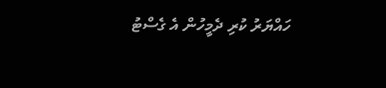ހައްޔަރު ކުރި ދެމީހުން އެ ގެސްޓު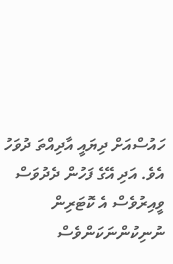ހައުސްއަށް ދިޔައީ އާދިއްތަ ދުވަހު އެވެ. އަދި އޭގެ ފަހުން ދެދުވަސް ވީއިރުވެސް އެ ކޮޓަރިން ނުނިކުންނަކަންވެސް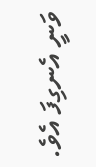ވަނީ އެނގިފަ އެވެ.